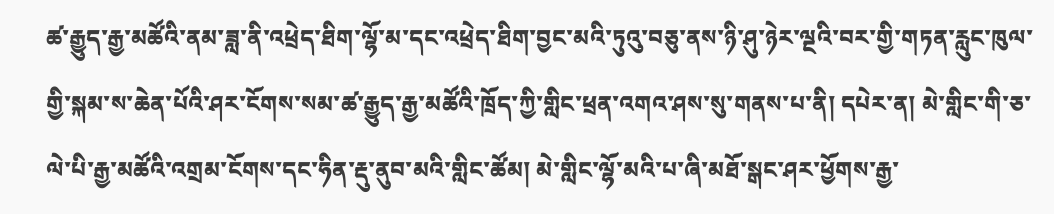ཚ་རྒྱུད་རྒྱ་མཚོའི་ནམ་ཟླ་ནི་འཕྲེད་ཐིག་ལྷོ་མ་དང་འཕྲེད་ཐིག་བྱང་མའི་ཏུའུ་བཅུ་ནས་ཉི་ཤུ་ཉེར་ལྔའི་བར་གྱི་གཏན་རླུང་ཁུལ་གྱི་སྐམ་ས་ཆེན་པོའི་ཤར་ངོགས་སམ་ཚ་རྒྱུད་རྒྱ་མཚོའི་ཁྲོད་ཀྱི་གླིང་ཕྲན་འགའ་ཤས་སུ་གནས་པ་ནི། དཔེར་ན། མེ་གླིང་གི་ཅ་ལེ་པི་རྒྱ་མཚོའི་འགྲམ་ངོགས་དང་ཧིན་རྡུ་ནུབ་མའི་གླིང་ཚོམ། མེ་གླིང་ལྷོ་མའི་པ་ཞི་མཐོ་སྒང་ཤར་ཕྱོགས་རྒྱ་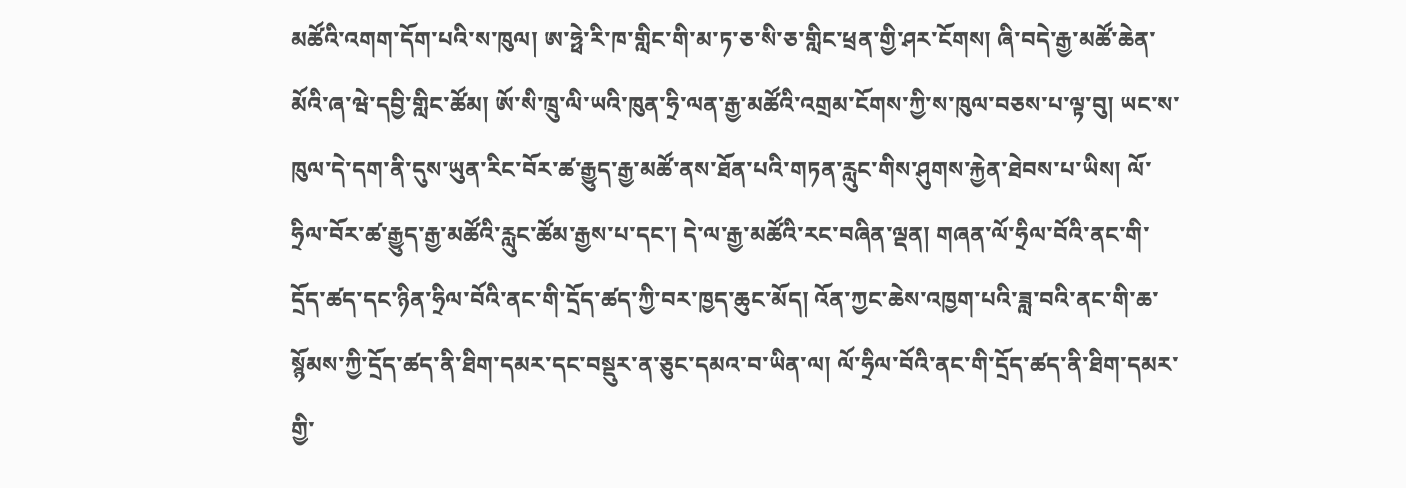མཚོའི་འགག་དོག་པའི་ས་ཁུལ། ཨ་ཧྥེ་རི་ཁ་གླིང་གི་མ་ཏ་ཅ་སི་ཅ་གླིང་ཕྲན་གྱི་ཤར་ངོགས། ཞི་བདེ་རྒྱ་མཚོ་ཆེན་མོའི་ཞ་ཝེ་དབྱི་གླིང་ཚོམ། ཨོ་སི་ཁྲུ་ལི་ཡའི་ཁུན་ཧྲི་ལན་རྒྱ་མཚོའི་འགྲམ་ངོགས་ཀྱི་ས་ཁུལ་བཅས་པ་ལྟ་བུ། ཡང་ས་ཁུལ་དེ་དག་ནི་དུས་ཡུན་རིང་བོར་ཚ་རྒྱུད་རྒྱ་མཚོ་ནས་ཐོན་པའི་གཏན་རླུང་གིས་ཤུགས་རྐྱེན་ཐེབས་པ་ཡིས། ལོ་ཧྲིལ་བོར་ཚ་རྒྱུད་རྒྱ་མཚོའི་རླུང་ཚོམ་རྒྱས་པ་དང་། དེ་ལ་རྒྱ་མཚོའི་རང་བཞིན་ལྡན། གཞན་ལོ་ཧྲིལ་བོའི་ནང་གི་དྲོད་ཚད་དང་ཉིན་ཧྲིལ་བོའི་ནང་གི་དྲོད་ཚད་ཀྱི་བར་ཁྱད་ཆུང་མོད། འོན་ཀྱང་ཆེས་འཁྱག་པའི་ཟླ་བའི་ནང་གི་ཆ་སྙོམས་ཀྱི་དྲོད་ཚད་ནི་ཐིག་དམར་དང་བསྡུར་ན་ཅུང་དམའ་བ་ཡིན་ལ། ལོ་ཧྲིལ་བོའི་ནང་གི་དྲོད་ཚད་ནི་ཐིག་དམར་གྱི་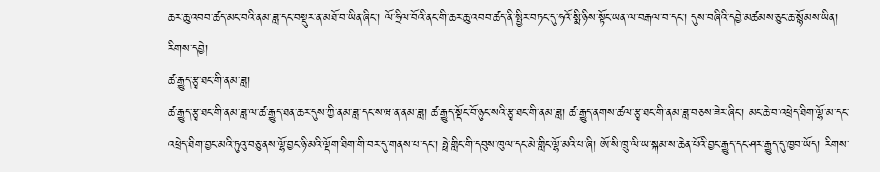ཆར་ཆུ་འབབ་ཚད་མང་བའི་ནམ་ཟླ་དང་བསྡུར་ན་མཐོ་བ་ཡིན་ཞིང་། ལོ་ཧྲིལ་བོའི་ནང་གི་ཆར་ཆུ་འབབ་ཚད་ནི་སྤྱིར་བཏང་དུ་ཧའོ་སྨི་ཉིས་སྟོང་ཡན་ལ་བརྒལ་བ་དང་། དུས་བཞིའི་དབྱེ་མཚམས་ཅུང་ཆ་སྙོམས་ཡིན།
རིགས་དབྱེ།
ཚ་རྒྱུད་རྩྭ་ཐང་གི་ནམ་ཟླ།
ཚ་རྒྱུད་རྩྭ་ཐང་གི་ནམ་ཟླ་ལ་ཚ་རྒྱུད་ཐན་ཆར་དུས་ཀྱི་ནམ་ཟླ་དང་ས་ཝ་ན་ནམ་ཟླ། ཚ་རྒྱུད་སྡོང་བོ་ཉུང་སའི་རྩྭ་ཐང་གི་ནམ་ཟླ། ཚ་རྒྱུད་ནགས་ཚལ་རྩྭ་ཐང་གི་ནམ་ཟླ་བཅས་ཟེར་ཞིང་། མང་ཆེ་བ་འཕྲེད་ཐིག་ལྷོ་མ་དང་འཕྲེད་ཐིག་བྱང་མའི་ཏུའུ་བཅུ་ནས་ལྷོ་བྱང་ཉི་མའི་ལྡོག་ཐིག་གི་བར་དུ་གནས་པ་དང་། ཧྥེ་གླིང་གི་དབུས་ཁུལ་དང་མེ་གླིང་ལྷོ་མའི་པ་ཞི། ཨོ་སི་ཁྲུ་ལི་ཡ་སྐམ་ས་ཆེན་པོའི་བྱང་རྒྱུད་དང་ཤར་རྒྱུད་དུ་ཁྱབ་ཡོད། རིགས་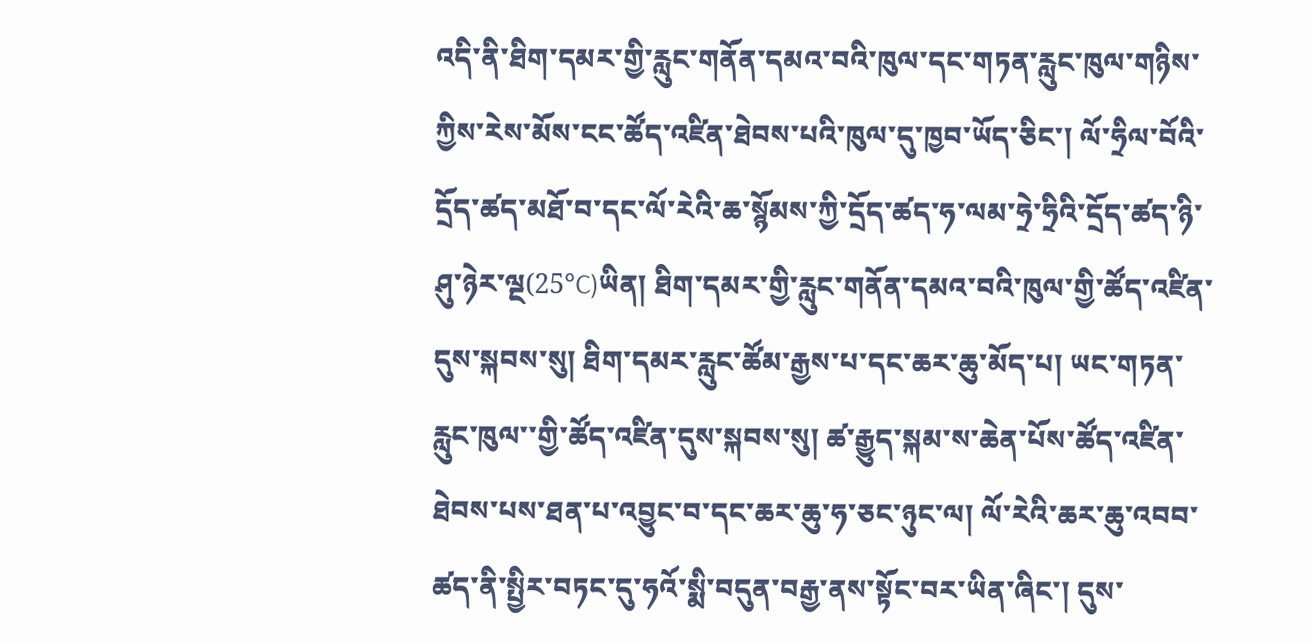འདི་ནི་ཐིག་དམར་གྱི་རླུང་གནོན་དམའ་བའི་ཁུལ་དང་གཏན་རླུང་ཁུལ་གཉིས་ཀྱིས་རེས་མོས་ངང་ཚོད་འཛིན་ཐེབས་པའི་ཁུལ་དུ་ཁྱབ་ཡོད་ཅིང་། ལོ་ཧྲིལ་བོའི་དྲོད་ཚད་མཐོ་བ་དང་ལོ་རེའི་ཆ་སྙོམས་ཀྱི་དྲོད་ཚད་ཧ་ལམ་ཧྲེ་ཧྲིའི་དྲོད་ཚད་ཉི་ཤུ་ཉེར་ལྔ(25°C)ཡིན། ཐིག་དམར་གྱི་རླུང་གནོན་དམའ་བའི་ཁུལ་གྱི་ཚོད་འཛིན་དུས་སྐབས་སུ། ཐིག་དམར་རླུང་ཚོམ་རྒྱས་པ་དང་ཆར་ཆུ་མོད་པ། ཡང་གཏན་རླུང་ཁུལ་་གྱི་ཚོད་འཛིན་དུས་སྐབས་སུ། ཚ་རྒྱུད་སྐམ་ས་ཆེན་པོས་ཚོད་འཛིན་ཐེབས་པས་ཐན་པ་འབྱུང་བ་དང་ཆར་ཆུ་ཧ་ཅང་ཉུང་ལ། ལོ་རེའི་ཆར་ཆུ་འབབ་ཚད་ནི་སྤྱིར་བཏང་དུ་ཧའོ་སྨི་བདུན་བརྒྱ་ནས་སྟོང་བར་ཡིན་ཞིང་། དུས་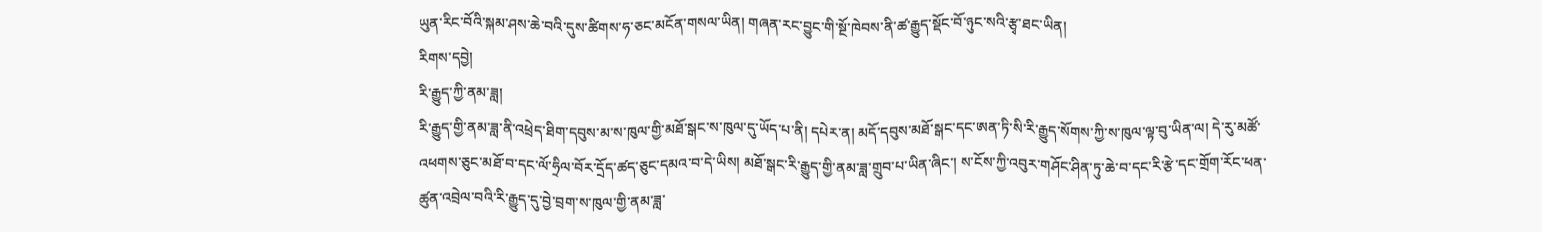ཡུན་རིང་བོའི་སྐམ་ཤས་ཆེ་བའི་དུས་ཚིགས་ཧ་ཅང་མངོན་གསལ་ཡིན། གཞན་རང་བྱུང་གི་སྔོ་ཁེབས་ནི་ཚ་རྒྱུད་སྡོང་བོ་ཉུང་སའི་རྩྭ་ཐང་ཡིན།
རིགས་དབྱེ།
རི་རྒྱུད་ཀྱི་ནམ་ཟླ།
རི་རྒྱུད་གྱི་ནམ་ཟླ་ནི་འཕྲེད་ཐིག་དབུས་མ་ས་ཁུལ་གྱི་མཐོ་སྒང་ས་ཁུལ་དུ་ཡོད་པ་ནི། དཔེར་ན། མདོ་དབུས་མཐོ་སྒང་དང་ཨན་ཏི་སི་རི་རྒྱུད་སོགས་ཀྱི་ས་ཁུལ་ལྟ་བུ་ཡིན་ལ། དེ་རུ་མཚོ་འཕགས་ཅུང་མཐོ་བ་དང་ལོ་ཧྲིལ་བོར་དྲོད་ཚད་ཅུང་དམའ་བ་དེ་ཡིས། མཐོ་སྒང་རི་རྒྱུད་གྱི་ནམ་ཟླ་གྲུབ་པ་ཡིན་ཞིང་། ས་ངོས་ཀྱི་འབུར་གཤོང་ཤིན་ཏུ་ཆེ་བ་དང་རི་རྩེ་དང་གྲོག་རོང་ཕན་ཚུན་འབྲེལ་བའི་རི་རྒྱུད་དུ་བྱེ་བྲག་ས་ཁུལ་གྱི་ནམ་ཟླ་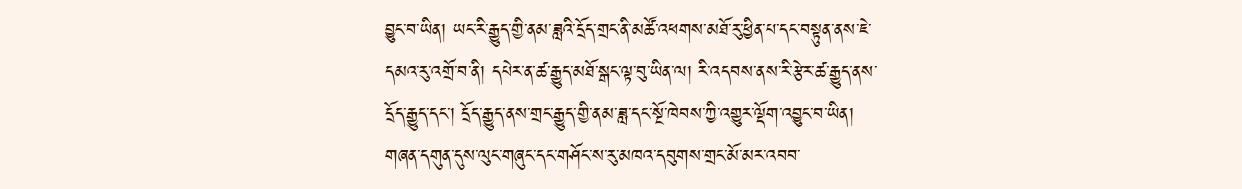བྱུང་བ་ཡིན། ཡང་རི་རྒྱུད་གྱི་ནམ་ཟླའི་དྲོད་གྲང་ནི་མཚོ་འཕགས་མཐོ་རུ་ཕྱིན་པ་དང་བསྟུན་ནས་ཇེ་དམའ་རུ་འགྲོ་བ་ནི། དཔེར་ན་ཚ་རྒྱུད་མཐོ་སྒང་ལྟ་བུ་ཡིན་ལ། རི་འདབས་ནས་རི་རྩེར་ཚ་རྒྱུད་ནས་དྲོད་རྒྱུད་དང་། དྲོད་རྒྱུད་ནས་གྲང་རྒྱུད་གྱི་ནམ་ཟླ་དང་སྔོ་ཁེབས་ཀྱི་འགྱུར་ལྡོག་འབྱུང་བ་ཡིན། གཞན་དགུན་དུས་ལུང་གཞུང་དང་གཤོང་ས་རུ་མཁའ་དབུགས་གྲང་མོ་མར་འབབ་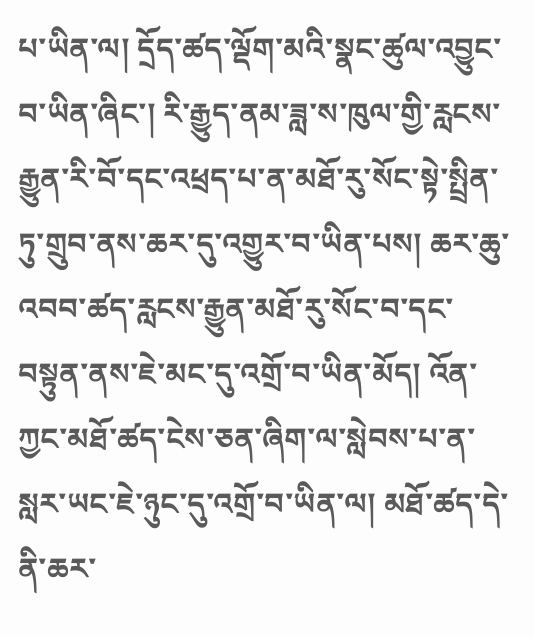པ་ཡིན་ལ། དྲོད་ཚད་ལྡོག་མའི་སྣང་ཚུལ་འབྱུང་བ་ཡིན་ཞིང་། རི་རྒྱུད་ནམ་ཟླ་ས་ཁུལ་གྱི་རླངས་རྒྱུན་རི་བོ་དང་འཕྲད་པ་ན་མཐོ་རུ་སོང་སྟེ་སྤྲིན་ཏུ་གྲུབ་ནས་ཆར་དུ་འགྱུར་བ་ཡིན་པས། ཆར་ཆུ་འབབ་ཚད་རླངས་རྒྱུན་མཐོ་རུ་སོང་བ་དང་བསྟུན་ནས་ཇེ་མང་དུ་འགྲོ་བ་ཡིན་མོད། འོན་ཀྱང་མཐོ་ཚད་ངེས་ཅན་ཞིག་ལ་སླེབས་པ་ན་སླར་ཡང་ཇེ་ཉུང་དུ་འགྲོ་བ་ཡིན་ལ། མཐོ་ཚད་དེ་ནི་ཆར་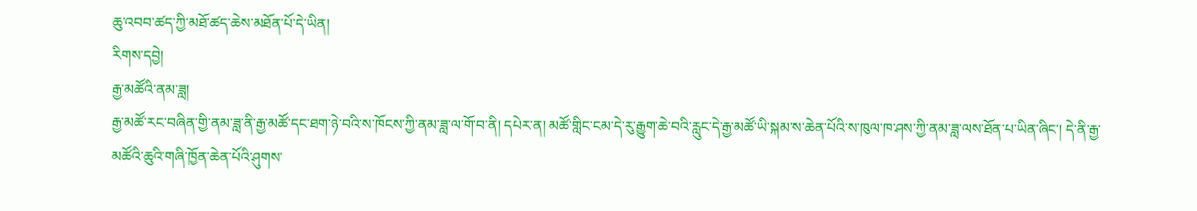ཆུ་འབབ་ཚད་ཀྱི་མཐོ་ཚད་ཆེས་མཐོན་པོ་དེ་ཡིན།
རིགས་དབྱེ།
རྒྱ་མཚོའི་ནམ་ཟླ།
རྒྱ་མཚོ་རང་བཞིན་གྱི་ནམ་ཟླ་ནི་རྒྱ་མཚོ་དང་ཐག་ཉེ་བའི་ས་ཁོངས་ཀྱི་ནམ་ཟླ་ལ་གོ་བ་ནི། དཔེར་ན། མཚོ་གླིང་ངམ་དེ་རུ་རྒྱུག་ཆེ་བའི་རླུང་དེ་རྒྱ་མཚོ་ཡི་སྐམ་ས་ཆེན་པོའི་ས་ཁུལ་ཁ་ཤས་ཀྱི་ནམ་ཟླ་ལས་ཐོན་པ་ཡིན་ཞིང་། དེ་ནི་རྒྱ་མཚོའི་ཆུའི་གཞི་ཁྱོན་ཆེན་པོའི་ཤུགས་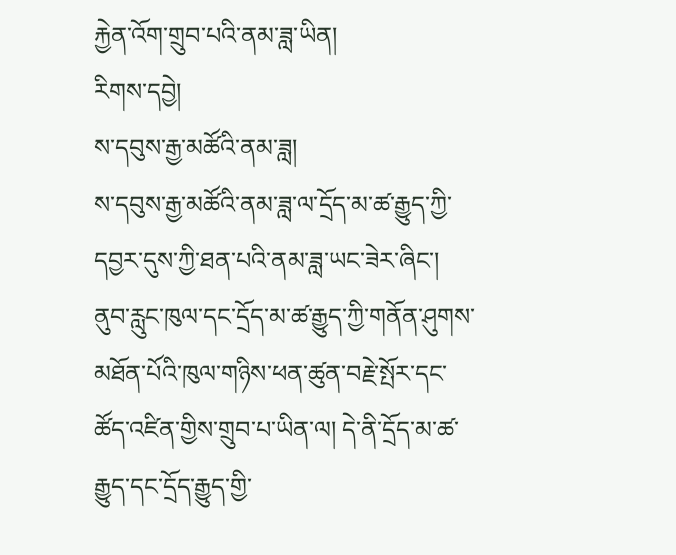རྐྱེན་འོག་གྲུབ་པའི་ནམ་ཟླ་ཡིན།
རིགས་དབྱེ།
ས་དབུས་རྒྱ་མཚོའི་ནམ་ཟླ།
ས་དབུས་རྒྱ་མཚོའི་ནམ་ཟླ་ལ་དྲོད་མ་ཚ་རྒྱུད་ཀྱི་དབྱར་དུས་ཀྱི་ཐན་པའི་ནམ་ཟླ་ཡང་ཟེར་ཞིང་། ནུབ་རླུང་ཁུལ་དང་དྲོད་མ་ཚ་རྒྱུད་ཀྱི་གནོན་ཤུགས་མཐོན་པོའི་ཁུལ་གཉིས་ཕན་ཚུན་བརྗེ་སྤོར་དང་ཚོད་འཛིན་གྱིས་གྲུབ་པ་ཡིན་ལ། དེ་ནི་དྲོད་མ་ཚ་རྒྱུད་དང་དྲོད་རྒྱུད་གྱི་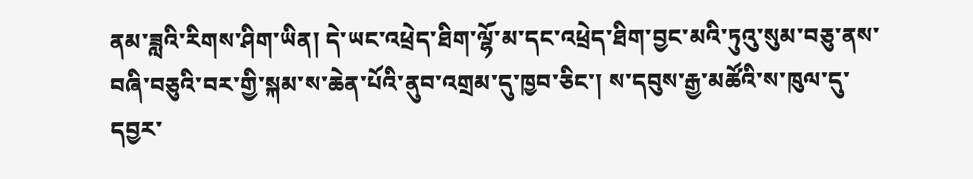ནམ་ཟླའི་རིགས་ཤིག་ཡིན། དེ་ཡང་འཕྲེད་ཐིག་ལྷོ་མ་དང་འཕྲེད་ཐིག་བྱང་མའི་ཏུའུ་སུམ་བཅུ་ནས་བཞི་བཅུའི་བར་གྱི་སྐམ་ས་ཆེན་པོའི་ནུབ་འགྲམ་དུ་ཁྱབ་ཅིང་། ས་དབུས་རྒྱ་མཚོའི་ས་ཁུལ་དུ་དབྱར་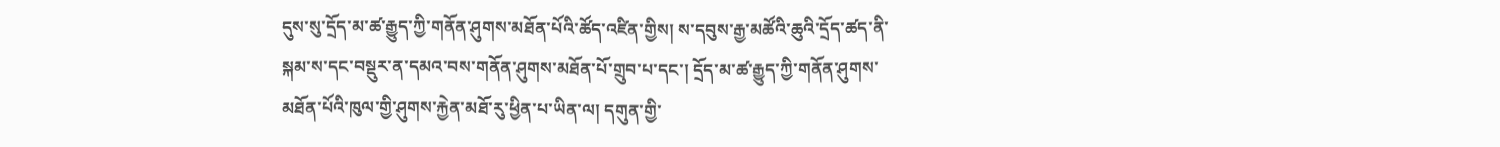དུས་སུ་དྲོད་མ་ཚ་རྒྱུད་ཀྱི་གནོན་ཤུགས་མཐོན་པོའི་ཚོད་འཛིན་གྱིས། ས་དབུས་རྒྱ་མཚོའི་ཆུའི་དྲོད་ཚད་ནི་སྐམ་ས་དང་བསྡུར་ན་དམའ་བས་གནོན་ཤུགས་མཐོན་པོ་གྲུབ་པ་དང་། དྲོད་མ་ཚ་རྒྱུད་ཀྱི་གནོན་ཤུགས་མཐོན་པོའི་ཁུལ་གྱི་ཤུགས་རྐྱེན་མཐོ་རུ་ཕྱིན་པ་ཡིན་ལ། དགུན་གྱི་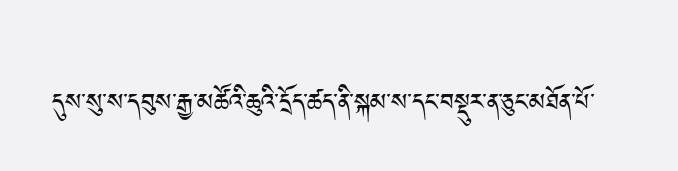དུས་སུ་ས་དབུས་རྒྱ་མཚོའི་ཆུའི་དྲོད་ཚད་ནི་སྐམ་ས་དང་བསྡུར་ན་ཅུང་མཐོན་པོ་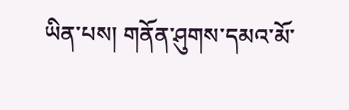ཡིན་པས། གནོན་ཤུགས་དམའ་མོ་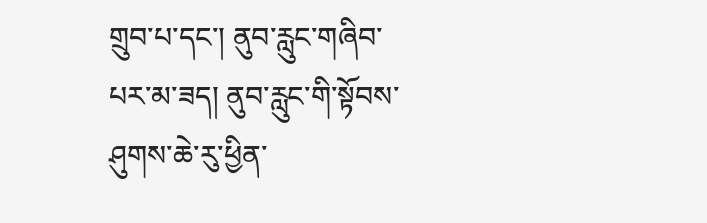གྲུབ་པ་དང་། ནུབ་རླུང་གཞིབ་པར་མ་ཟད། ནུབ་རླུང་གི་སྟོབས་ཤུགས་ཆེ་རུ་ཕྱིན་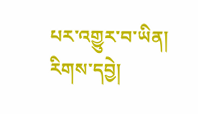པར་འགྱུར་བ་ཡིན།
རིགས་དབྱེ།